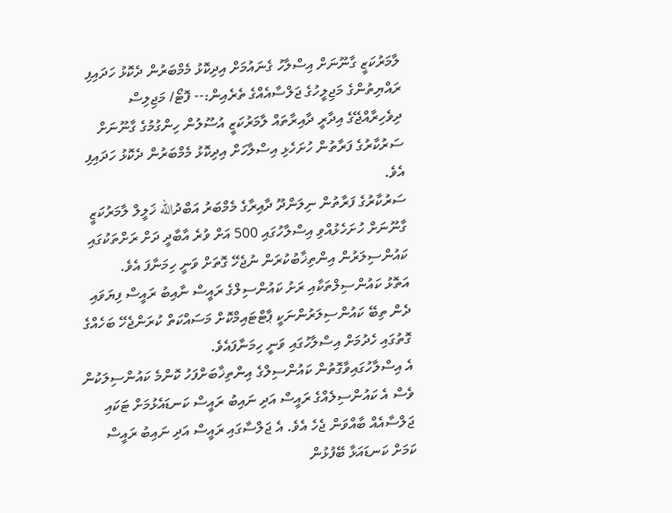ލާމަރުކަޒީ ގާނޫނަށް އިސްލާހު ގެނައުމަށް އިދިކޮޅު މެމްބަރުން ދެކޮޅު ހަދައިފި
ރައްޔިތުންގެ މަޖިލީހުގެ ޖަލްސާއެއްގެ ތެރެއިން:-- ފޮޓޯ/ މަޖިލިސް
ދިވެހިރާއްޖޭގެ އިދާރީ ދާއިރާތައް ލާމަރުކަޒީ އުސޫލުން ހިންގުމުގެ ގާނޫނަށް ސަރުކާރުގެ ފަރާތުން ހުށަހެޅި އިސްލާހަށް އިދިކޮޅު މެމްބަރުން ދެކޮޅު ހަދައިފި އެވެ.
ސަރުކާރުގެ ފަރާތުން ނިލަންދޫ ދާއިރާގެ މެމްބަރު އަބްދުالله ޚަލީލް ލާމަރުކަޒީ ގާނޫނަށް ހުށަހެޅުއްވި އިސްލާހުގައި 500 އަށް ވުރެ އާބާދީ ދަށް ރަށްތަކުގައި ކައުންސިލަރުން އިންތިޚާބުކުރަން ނުޖެހޭ ގޮތަށް ވަނީ ހިމަނާފަ އެވެ.
އަތޮޅު ކައުންސިލްތަކާއި ރަށު ކައުންސިލްގެ ރައީސް ނާއިބު ރައީސް ފިޔަވައި ދެން ތިބޭ ކައުންސިލަރުންނަކީ ޕާޓްޓައިމްކޮށް މަސައްކަތް ކުރަންޖެހޭ ބަހެއްގެ ގޮތުގައި ހެދުމަށް އިސްލާހުގައި ވަނީ ހިމަނާފައެވެ.
އެ އިސްލާހުގައިވާގޮތުން ކައުންސިލްގެ އިންތިޚާބަށްފަހު ކޮންމެ ކައުންސިލަކުން ވެސް އެ ކައުންސިލެއްގެ ރައީސް އަދި ނައިބު ރައީސް ކަނޑައެޅުމަށް ޓަކައި ޖަލްސާއެއް ބާއްވަން ޖެހެ އެވެ. އެ ޖަލްސާގައި ރައީސް އަދި ނައިބު ރައީސް ކަމަށް ކަނޑައަޅާ ބޭފުޅުން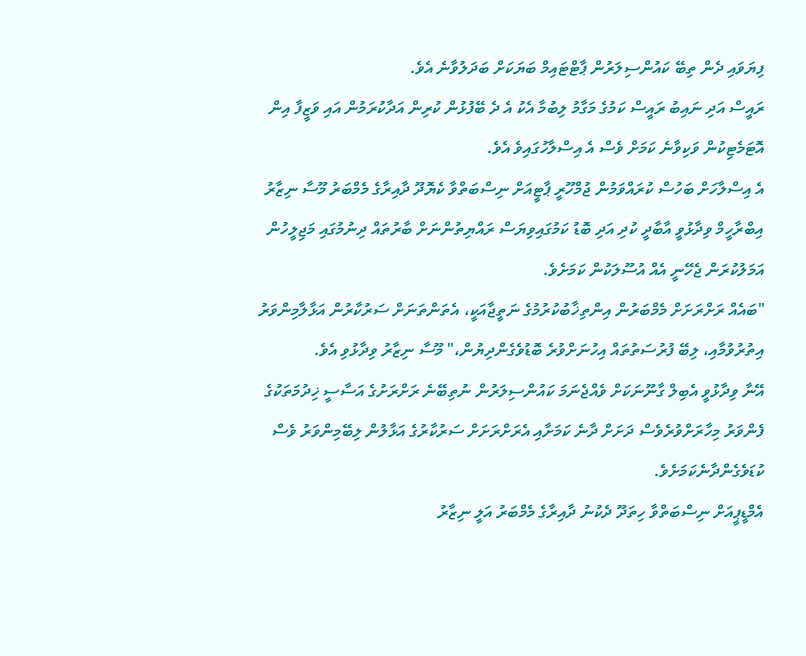ފިޔަވައި ދެން ތިބޭ ކައުންސިލަރުން ޕާޓްޓައިމް ބަޔަކަށް ބަދަލުވާނެ އެވެ.
ރައީސް އަދި ނައިބު ރައީސް ކަމުގެ މަގާމު ލިބުމާ އެކު އެ ދެ ބޭފުޅުން ކުރިން އަދާކުރަމުން އައި ވަޒީފާ އިން އޮޓަމެޓިކުން ވަކިވާނެ ކަމަށް ވެސް އެ އިސްލާހުގައިވެ އެވެ.
އެ އިސްލާހަށް ބަހުސް ކުރައްވަމުން ޖުމްހޫރީ ޕާޓީއަށް ނިސްބަތްވާ ކެޔޮދޫ ދާއިރާގެ މެމްބަރު މޫސާ ނިޒާރު އިބްރާހީމް ވިދާޅުވީ އާބާދީ ކުދި އަދި ބޮޑު ކަމުގައިވިޔަސް ރައްޔިތުންނަށް ބާރުތައް ދިނުމުގައި މަޖިލީހުން އަމަލުކުރަން ޖެހޭނީ އެއް އުސޫލަކުން ކަމަށެވެ.
"ބައެއް ރަށްރަށަށް މެމްބަރުން އިންތިޚާބުކުރުމުގެ ނަތީޖާއަކީ، އެތަންތަނަށް ސަރުކާރުން އަޅާލާމިންވަރު އިތުރުވުމާއި، ލިބޭ ފުރުސަތުތައް އިހުނަށްވުރެ ބޮޑުވެގެންދިޔުން،" މޫސާ ނިޒާރު ވިދާޅުވި އެވެ.
އޭނާ ވިދާޅުވީ އެބިލް ގާނޫނަކަށް ވެއްޖެނަމަ ކައުންސިލަރުން ނުތިބޭނެ ރަށްރަށުގެ އަސާސީ ޚިދުމަތަކުގެ ފެންވަރު މިހާރަށްވުރެވެސް ދަށަށް ދާނެ ކަމަށާއި އެރަށްރަށަށް ސަރުކާރުގެ އަޅާލުން ލިބޭމިންވަރު ވެސް ކުޑަވެގެންދާނެކަމަށެވެ.
އެމްޑީޕީއަށް ނިސްބަތްވާ ހިތަދޫ ދެކުނު ދާއިރާގެ މެމްބަރު އަލީ ނިޒާރު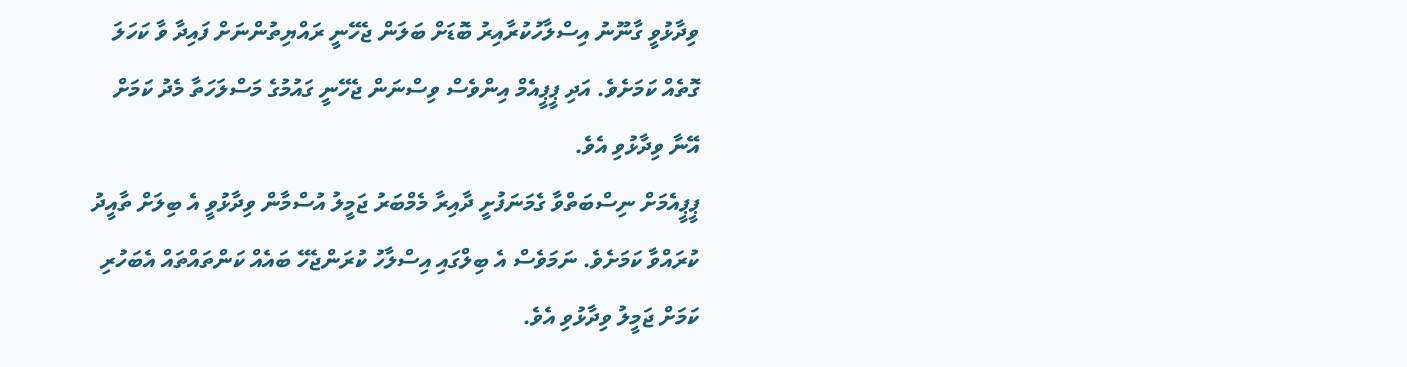ވިދާޅުވީ ގާނޫނު އިސްލާހުކުރާއިރު ބޮޑަށް ބަލަން ޖެހޭނީ ރައްޔިތުންނަށް ފައިދާ ވާ ކަހަލަ ގޮތެއް ކަމަށެވެ. އަދި ޕީޕީއެމް އިންވެސް ވިސްނަން ޖެހޭނީ ގައުމުގެ މަސްލަހަތާ މެދު ކަމަށް އޭނާ ވިދާޅުވި އެވެ.
ޕީޕީއެމަށް ނިސްބަތްވާ ގެމަނަފުށީ ދާއިރާ މެމްބަރު ޖަމީލު އުސްމާން ވިދާޅުވީ އެ ބިލަށް ތާއީދު ކުރައްވާ ކަމަށެވެ. ނަމަވެސް އެ ބިލްގައި އިސްލާހު ކުރަންޖެހޭ ބައެއް ކަންތައްތައް އެބަހުރި ކަމަށް ޖަމީލު ވިދާޅުވި އެވެ.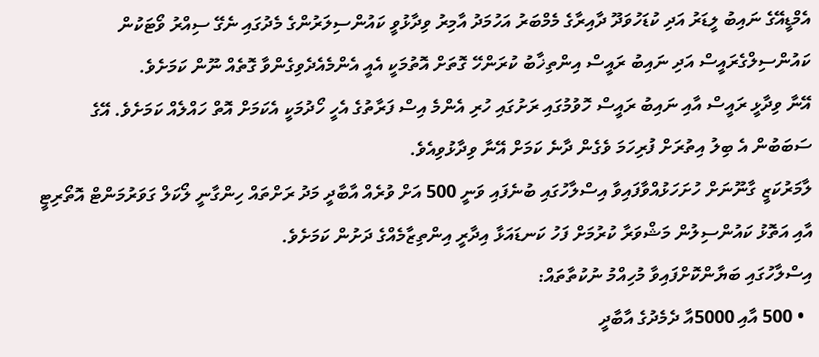އެމްޑީއޭގެ ނައިބު ލީޑަރު އަދި ކުޑަހުވަދޫ ދާއިރާގެ މެމްބަރު އަހުމަދު އާމިރު ވިދާޅުވީ ކައުންސިލަރުންގެ މެދުގައި ނެގޭ ސިއްރު ވޯޓަކުން ކައުންސިލްގެރައީސް އަދި ނައިބު ރައީސް އިންތިޚާބު ކުރަންހޭ ގޮތަށް އޮތުމަކީ އެއީ އެންމެއެދެވިގެންވާ ގޮތެއް ނޫން ކަމަށެވެ.
އޭނާ ވިދާޅީ ރައީސް އާއި ނައިބު ރައީސް ހޮވުމުގައި ރަށުގައި ހުރި އެންމެ އިސް ފަރާތުގެ އެހީ ހޯދުމަކީ އެކަމަށް އޮތް ހައްލެއް ކަމަށެވެ. އޭގެ ސަބަބުން އެ ބިލު އިތުރަށް ފުރިހަމަ ވެގެން ދާނެ ކަމަށް އޭނާ ވިދާޅުވިއެވެ.
ލާމަރުކަޒީ ގާނޫނަށް ހުށަހަޅުއްވާފައިވާ އިސްލާހުގައި ބުނެފައި ވަނީ 500 އަށް ވުރެއް އާބާދީ މަދު ރަށްތައް ހިންގާނީ ލޯކަލް ގަވަރުމަންޓް އޮތޯރިޓީ އާއި އަތޮޅު ކައުންސިލުން މަޝްވަރާ ކުރުމަށް ފަހު ކަނޑައަޅާ އިދާރީ އިންތިޒާމެއްގެ ދަށުން ކަމަށެވެ.
އިސްލާހުގައި ބަޔާންކޮށްފައިވާ މުހިއްމު ނުކުތާތައް:
  • 500 އާއި 5000އާ ދެމެދުގެ އާބާދީ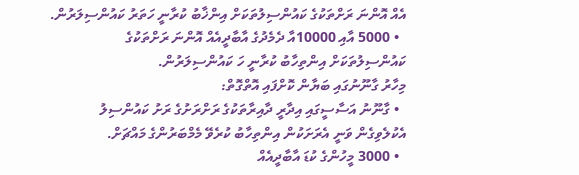އެއް އޮންނަ ރަށްތަކުގެ ކައުންސިލުތަކަށް އިންޚާބު ކުރާނީ ހަތަރު ކައުންސިލަރުން.
  • 5000 އާއި 10000އާ ދެމެދުގެ އާބާދީއެއް އޮންނަ ރަށްތަކުގެ ކައުންސިލުތަކަށް އިންތިހާބު ކުރާނީ ހަ ކައުންސިލަރުން.
މިހާރު ގާނޫނުގައި ބަޔާން ކޮށްފައި އޮތްގޮތް:
  • ގާނޫނު އަސާސީގައި އިދާރީ ދާއިރާތަކުގެ ރަށްރަށުގެ ރަށު ކައުންސިލު އެކުލެވިގެން ވަނީ އެރަށަކުން އިންތިހާބު ކުރެވޭ މެމްބަރުންގެ މައްޗަށް.
  • 3000 މީހުންގެ ކުޑަ އާބާދީއެއް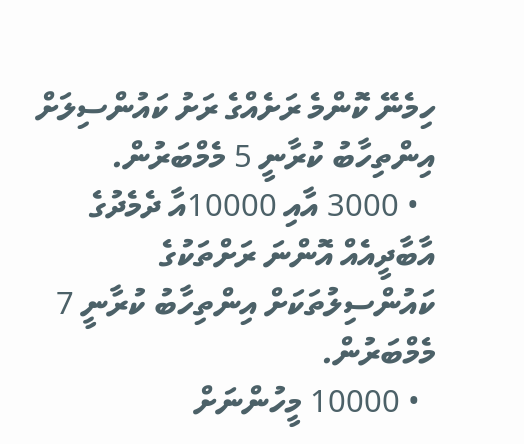ހިމެނޭ ކޮންމެ ރަށެއްގެ ރަށު ކައުންސިލަށް އިންތިހާބު ކުރާނީ 5 މެމްބަރުން.
  • 3000 އާއި 10000އާ ދެމެދުގެ އާބާދީއެއް އޮންނަ ރަށްތަކުގެ ކައުންސިލުތަކަށް އިންތިހާބު ކުރާނީ 7 މެމްބަރުން.
  • 10000 މީހުންނަށް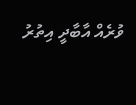ވުރެއް އާބާދީ އިތުރު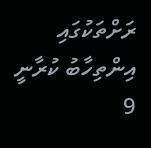ރަށްތަކުގައި އިންތިހާބު ކުރާނީ 9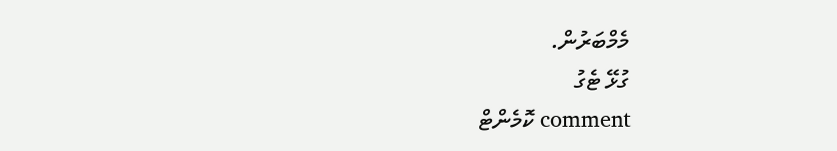މެމްބަރުން.
ގުޅޭ ޓެގު
comment ކޮމެންޓް